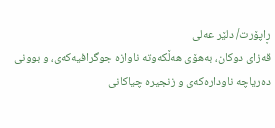ڕاپۆرت/ دلێر عەلی
قەزای دوکان، بەهۆی هەڵکەوتە ناوازە جوگرافیەکەی، و بوونی دەریاچە ناودارەکەی و زنجیرە چیاکانی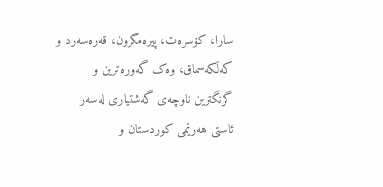سارا، کۆسرەت، پیرەمگرون، قەرەسەرد و کەڵکەسماق، وەک گەورەترین و گرنگترین ناوچەی گەشتیاری لەسەر ئاستی هەرێمی کوردستان و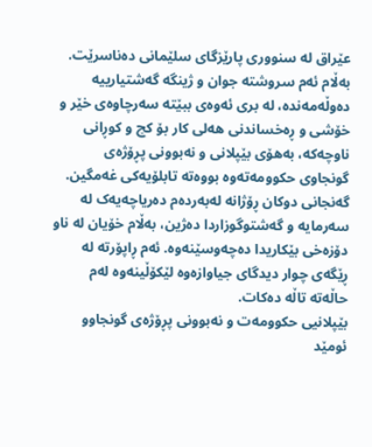عێراق لە سنووری پارێزگای سلێمانی دەناسرێت. بەڵام ئەم سروشتە جوان و ژینگە گەشتیارییە دەوڵەمەندە، لە بری ئەوەی ببێتە سەرچاوەی خێر و خۆشی و ڕەخساندنی هەلی کار بۆ کچ و کوڕانی ناوچەکە، بەهۆی بێپلانی و نەبوونی پڕۆژەی گونجاوی حکوومەتەوە بووەتە تابلۆیەکی غەمگین. گەنجانی دوکان ڕۆژانە لەبەردەم دەریاچەیەک لە سەرمایە و گەشتوگوزاردا دەژین، بەڵام خۆیان لە ناو دۆزەخی بێکاریدا دەچەوسێنەوە. ئەم ڕاپۆرتە لە ڕێگەی چوار دیدگای جیاوازەوە لێکۆڵینەوە لەم حاڵەتە تاڵە دەکات.
بێپلانیی حکوومەت و نەبوونی پڕۆژەی گونجاوو
ئومێد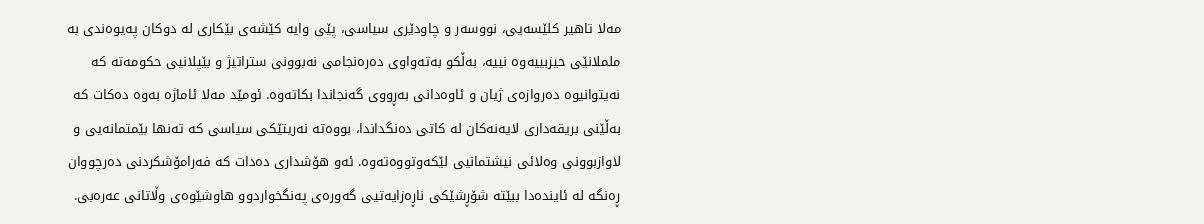مەلا تاهیر کلێسەیی، نووسەر و چاودێری سیاسی، پێی وایە کێشەی بێکاری لە دوکان پەیوەندی بە ململانێی حیزبییەوە نییە، بەڵکو بەتەواوی دەرەنجامی نەبوونی ستراتیژ و بێپلانیی حکومەتە کە نەیتوانیوە دەروازەی ژیان و ئاوەدانی بەڕووی گەنجاندا بکاتەوە. ئومێد مەلا ئاماژە بەوە دەکات کە بەڵێنی بریقەداری لایەنەکان لە کاتی دەنگداندا، بووەتە نەریتێکی سیاسی کە تەنها بێمتمانەیی و لاوازبوونی وەلائی نیشتمانیی لێکەوتووەتەوە. ئەو هۆشداری دەدات کە فەرامۆشکردنی دەرچووان ڕەنگە لە ئایندەدا ببێتە شۆڕشێکی ناڕەزایەتیی گەورەی پەنگخواردوو هاوشێوەی وڵاتانی عەرەبی.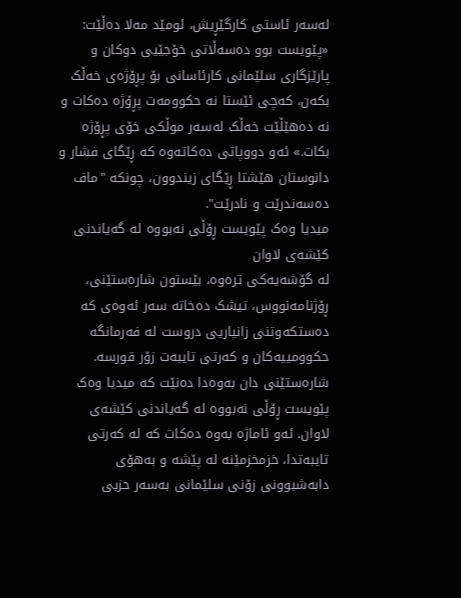لەسەر ئاستی کارگێڕیش، ئومێد مەلا دەڵێت: «پێویست بوو دەسەڵاتی خۆجێیی دوکان و پارێزگاری سلێمانی کارئاسانی بۆ پڕۆژەی خەڵک بکەن، کەچی ئێستا نە حکوومەت پڕۆژە دەکات و نە دەهێڵێت خەڵک لەسەر موڵکی خۆی پڕۆژە بکات.» ئەو دووپاتی دەکاتەوە کە ڕێگای فشار و دانوستان هێشتا ڕێگای زیندوون، چونکە "ماف دەسەندرێت و نادرێت".
میدیا وەک پێویست ڕۆڵی نەبووە لە گەیاندنی کێشەی لاوان
له گۆشەیەکی ترەوە، بێستون شارەستێنی، ڕۆژنامەنووس، تیشک دەخاتە سەر ئەوەی کە دەستکەوتنی زانیاریی دروست لە فەرمانگە حکوومییەکان و کەرتی تایبەت زۆر قورسە.
شارەستێنی دان بەوەدا دەنێت کە میدیا وەک پێویست ڕۆڵی نەبووە لە گەیاندنی کێشەی لاوان. ئەو ئاماژە بەوە دەکات کە لە کەرتی تایبەتدا، خزمخزمێنە لە پێشە و بەهۆی دابەشبوونی زۆنی سلێمانی بەسەر حزبی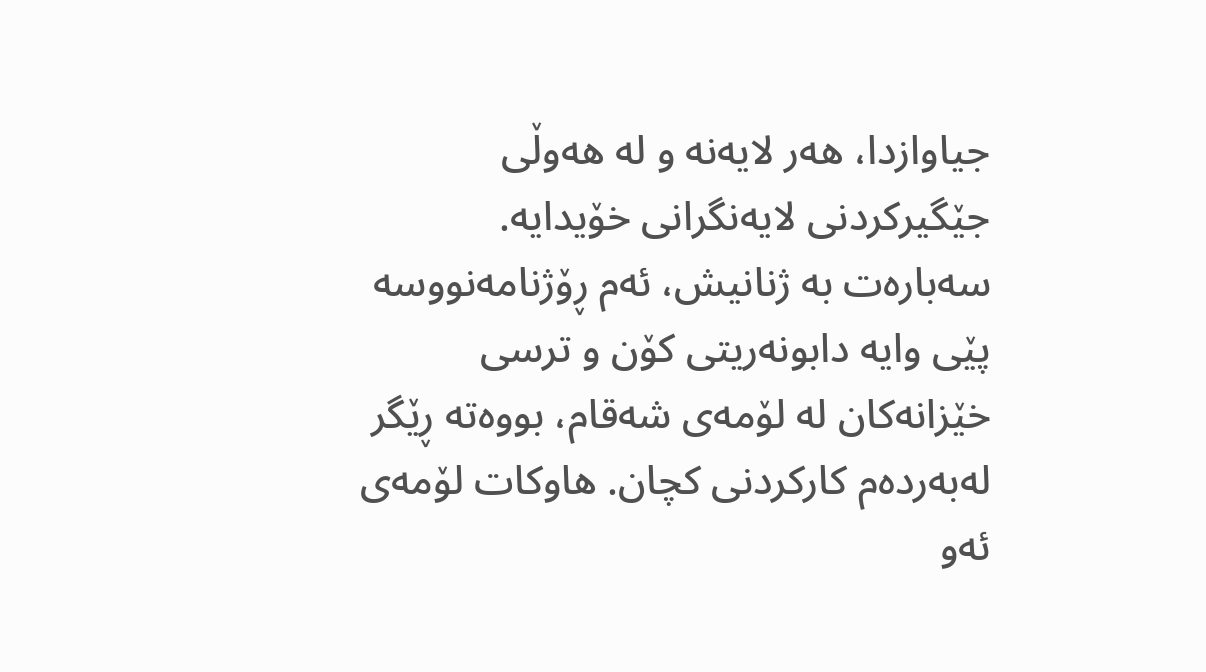جیاوازدا، هەر لایەنە و لە هەوڵی جێگیرکردنی لایەنگرانی خۆیدایە.
سەبارەت بە ژنانیش، ئەم ڕۆژنامەنووسە پێی وایە دابونەریتی کۆن و ترسی خێزانەکان لە لۆمەی شەقام، بووەتە ڕێگر لەبەردەم کارکردنی کچان. هاوکات لۆمەی ئەو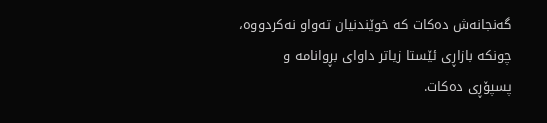گەنجانەش دەکات کە خوێندنیان تەواو نەکردووە، چونکە بازاڕی ئێستا زیاتر داوای بڕوانامە و پسپۆڕی دەکات.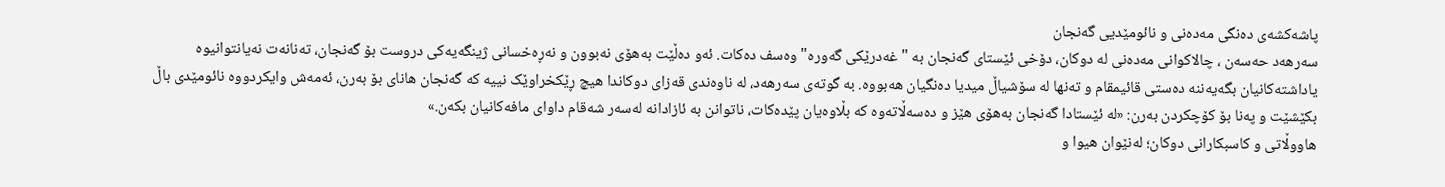پاشەکشەی دەنگی مەدەنی و نائومێدیی گەنجان
سەرهەد حەسەن ، چالاکوانی مەدەنی لە دوکان، دۆخی ئێستای گەنجان بە "غەدرێکی گەورە" وەسف دەکات. ئەو دەڵێت بەهۆی نەبوون و نەڕەخسانی ژینگەیەکی دروست بۆ گەنجان، تەنانەت نەیانتوانیوە یاداشتەکانیان بگەیەننە دەستی قائیمقام و تەنها لە سۆشیاڵ میدیا دەنگیان هەبووە. بە گوتەی سەرهەد، لە ناوەندی قەزای دوکاندا هیچ ڕێکخراوێک نییە کە گەنجان هانای بۆ بەرن، ئەمەش وایکردووە نائومێدی باڵ بکێشێت و پەنا بۆ کۆچکردن بەرن: «لە ئێستادا گەنجان بەهۆی هێز و دەسەڵاتەوە کە بڵاوەیان پێدەکات، ناتوانن بە ئازادانە لەسەر شەقام داوای مافەکانیان بکەن.»
هاووڵاتی و کاسبکارانی دوکان؛ لەنێوان هیوا و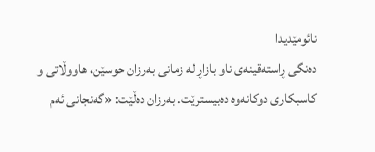نائومێدیدا
دەنگی ڕاستەقینەی ناو بازاڕ لە زمانی بەرزان حوسێن، هاووڵاتی و کاسبکاری دوکانەوە دەبیسترێت. بەرزان دەڵێت: «گەنجانی ئەم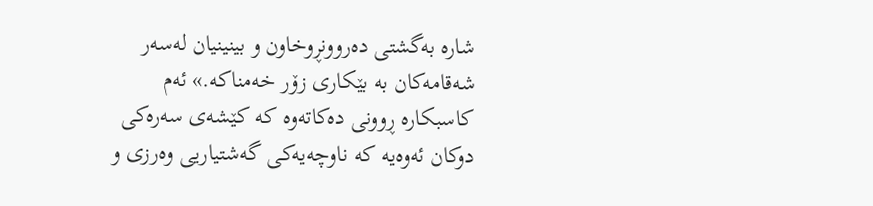شارە بەگشتی دەروونڕوخاون و بینینیان لەسەر شەقامەکان بە بێکاری زۆر خەمناکە.» ئەم کاسبکارە ڕوونی دەکاتەوە کە کێشەی سەرەکی دوکان ئەوەیە کە ناوچەیەکی گەشتیاریی وەرزی و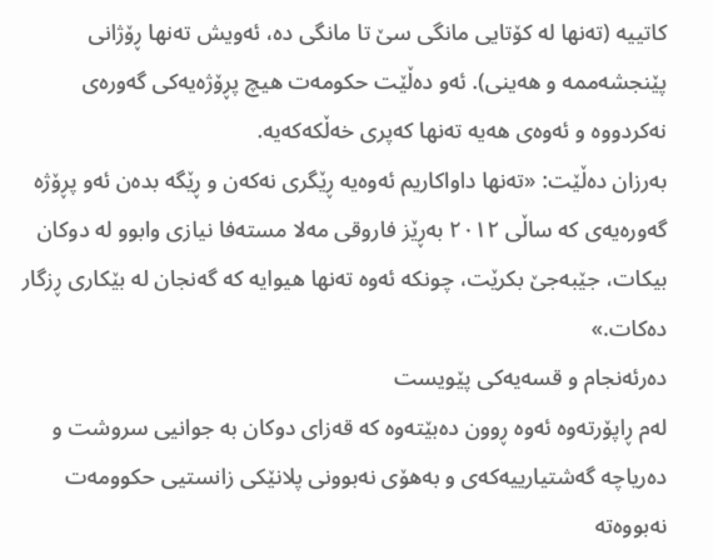کاتییە (تەنها لە کۆتایی مانگی سێ تا مانگی دە، ئەویش تەنها ڕۆژانی پێنجشەممە و هەینی). ئەو دەڵێت حکومەت هیچ پڕۆژەیەکی گەورەی نەکردووە و ئەوەی هەیە تەنها کەپری خەڵکەکەیە.
بەرزان دەڵێت: «تەنها داواکاریم ئەوەیە ڕێگری نەکەن و ڕێگە بدەن ئەو پڕۆژە گەورەیەی کە ساڵی ٢٠١٢ بەڕێز فاروقی مەلا مستەفا نیازی وابوو لە دوکان بیکات، جێبەجێ بکرێت، چونکە ئەوە تەنها هیوایە کە گەنجان لە بێکاری ڕزگار دەکات.»
دەرئەنجام و قسەیەکی پێویست
لەم ڕاپۆرتەوە ئەوە ڕوون دەبێتەوە کە قەزای دوکان بە جوانیی سروشت و دەریاچە گەشتیارییەکەی و بەهۆی نەبوونی پلانێکی زانستیی حکوومەت نەبووەتە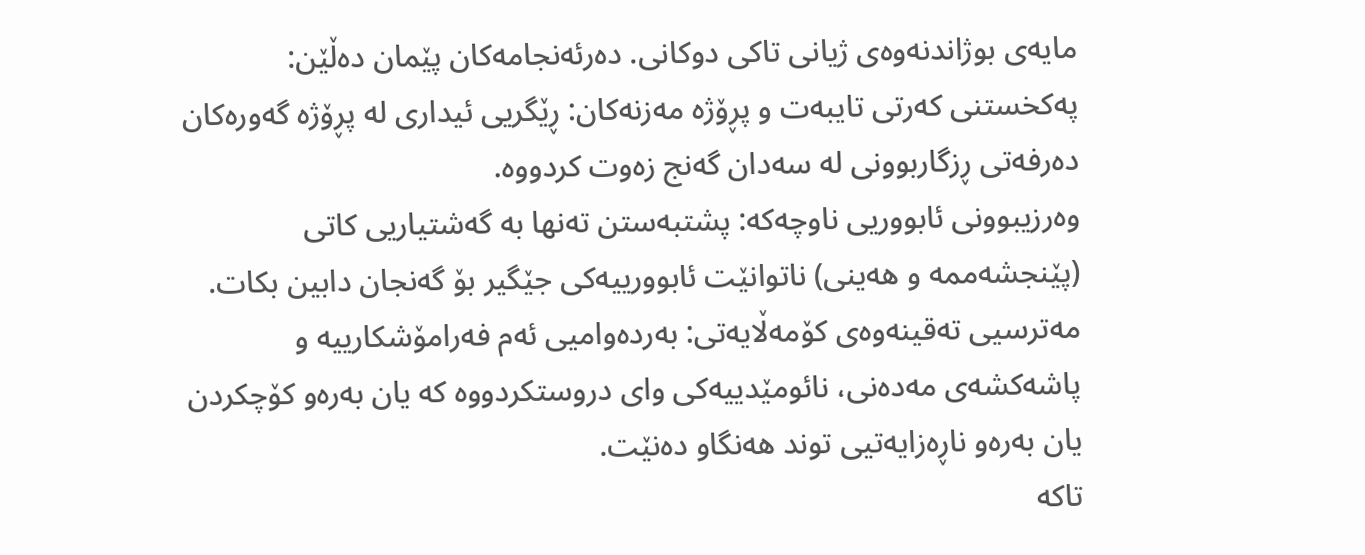مایەی بوژاندنەوەی ژیانی تاکی دوکانی. دەرئەنجامەکان پێمان دەڵێن:
پەکخستنی کەرتی تایبەت و پڕۆژە مەزنەکان: ڕێگریی ئیداری لە پڕۆژە گەورەکان دەرفەتی ڕزگاربوونی لە سەدان گەنج زەوت کردووە.
وەرزیبوونی ئابووریی ناوچەکە: پشتبەستن تەنها بە گەشتیاریی کاتی (پێنجشەممە و هەینی) ناتوانێت ئابوورییەکی جێگیر بۆ گەنجان دابین بکات.
مەترسیی تەقینەوەی کۆمەڵایەتی: بەردەوامیی ئەم فەرامۆشکارییە و پاشەکشەی مەدەنی، نائومێدییەکی وای دروستکردووە کە یان بەرەو کۆچکردن یان بەرەو ناڕەزایەتیی توند هەنگاو دەنێت.
تاکە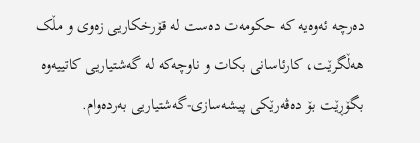دەرچە ئەوەیە کە حکومەت دەست لە قۆرخکاریی زەوی و مڵک هەڵگرێت، کارئاسانی بکات و ناوچەکە لە گەشتیاریی کاتییەوە بگۆڕێت بۆ دەڤەرێکی پیشەسازی-گەشتیاریی بەردەوام.